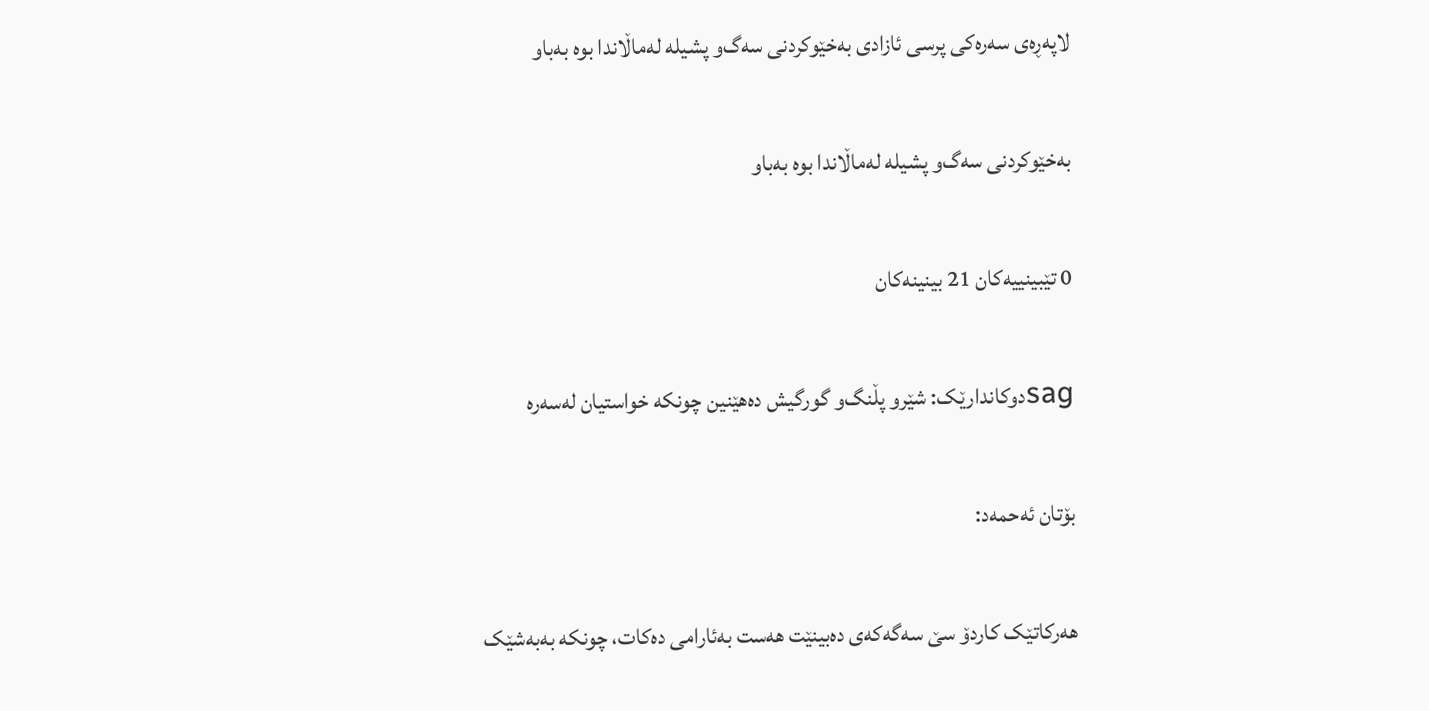لاپەڕەی سەرەکی پرسی ئازادی به‌خێوکردنى سه‌گ‌و پشیله له‌ماڵاندا بوه‌ به‌باو

به‌خێوکردنى سه‌گ‌و پشیله له‌ماڵاندا بوه‌ به‌باو

0 تێبینییەکان 21 بینینەکان

sagدوکاندارێک: شێر‌و پڵنگ‌و گورگیش ده‌هێنین چونکه‌ خواستیان له‌سه‌ره‌

بۆتان ئه‌حمه‌د:

هه‌رکاتێک کاردۆ سێ سه‌گه‌که‌ى ده‌بینێت هه‌ست به‌ئارامى ده‌کات، چونکه‌ به‌به‌شێک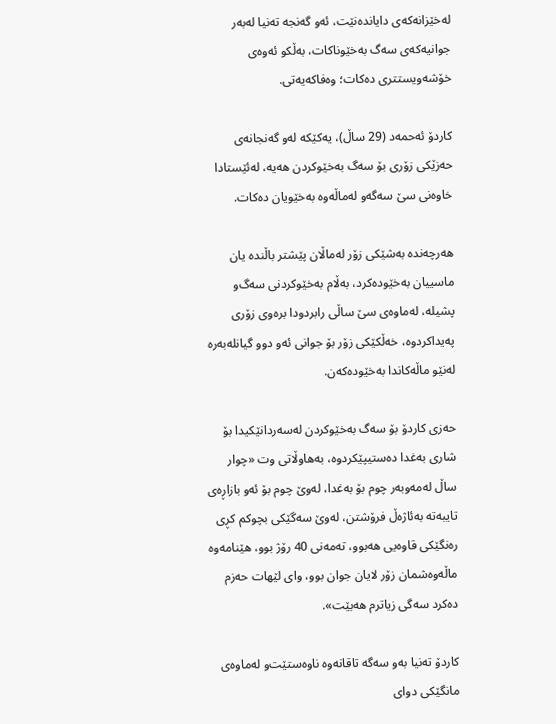له‌خێزانه‌که‌ی دایانده‌نێت، ئه‌و گه‌نجه‌ ته‌نیا له‌به‌ر جوانیه‌که‌ى سه‌گ به‌خێوناکات، به‌ڵکو ئه‌وه‌ى خۆشه‌ویستترى ده‌کات؛ وه‌فاکه‌یه‌تى.

کاردۆ ئه‌حمه‌د (29 ساڵ)، یه‌کێکە له‌و گه‌نجانه‌ى حه‌زێکى زۆرى بۆ سه‌گ به‌خێوکردن هه‌یه‌، له‌ئێستادا خاوه‌نى سێ سه‌گه‌و له‌ماڵه‌وه‌ به‌خێویان ده‌کات.

هه‌رچه‌نده‌ به‌شێکى زۆر له‌ماڵان پێشتر باڵنده‌ یان ماسییان به‌خێوده‌کرد، به‌ڵام به‌خێوکردنى سه‌گ‌و پشیله‌، له‌ماوه‌ى سێ ساڵى رابردودا بره‌وى زۆرى په‌یداکردوه‌، خه‌ڵکێکى زۆر بۆ جوانى ئه‌و دوو گیانله‌به‌ره‌ له‌نێو ماڵه‌کاندا به‌خێوده‌که‌ن.

حه‌زى کاردۆ بۆ سه‌گ به‌خێوکردن له‌سه‌ردانێکیدا بۆ شارى به‌غدا ده‌ستیپێکردوه‌، به‌‌هاوڵاتی وت «چوار ساڵ له‌مه‌وبه‌ر چوم بۆ به‌غدا، له‌وێ چوم بۆ ئه‌و بازاڕه‌ى تایبه‌ته‌ به‌ئاژه‌ڵ فرۆشتن، له‌وێ سه‌گێکى بچوکم کڕى ره‌نگێکى قاوه‌یى هه‌بوو، ته‌مه‌نى 40 رۆژ بوو، هێنامه‌وه‌ ماڵه‌وه‌شمان زۆر لایان جوان بوو، واى لێهات حه‌زم ده‌کرد سه‌گى زیاترم هه‌بێت».

کاردۆ ته‌نیا به‌و سه‌گه‌ تاقانه‌وه‌ ناوه‌ستێت‌و له‌ماوه‌ى مانگێکى دواى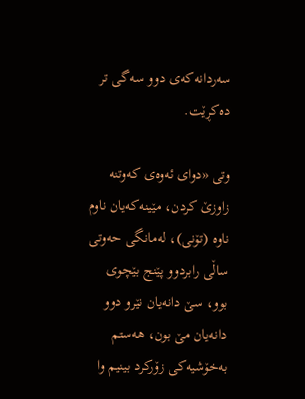سه‌ردانه‌که‌ى دوو سه‌گى تر ده‌کڕێت.

وتى «دواى ئه‌وه‌ى که‌وتنه‌ زاوزێ کردن، مێینه‌که‌یان ناوم ناوه‌ (تۆنى)، له‌مانگى حه‌وتى ساڵى رابردوو پێنج بێچوى بوو، سێ دانه‌یان نێرو دوو دانه‌یان مێ بون، هه‌ستم به‌خۆشیه‌کى زۆرکرد بینیم وا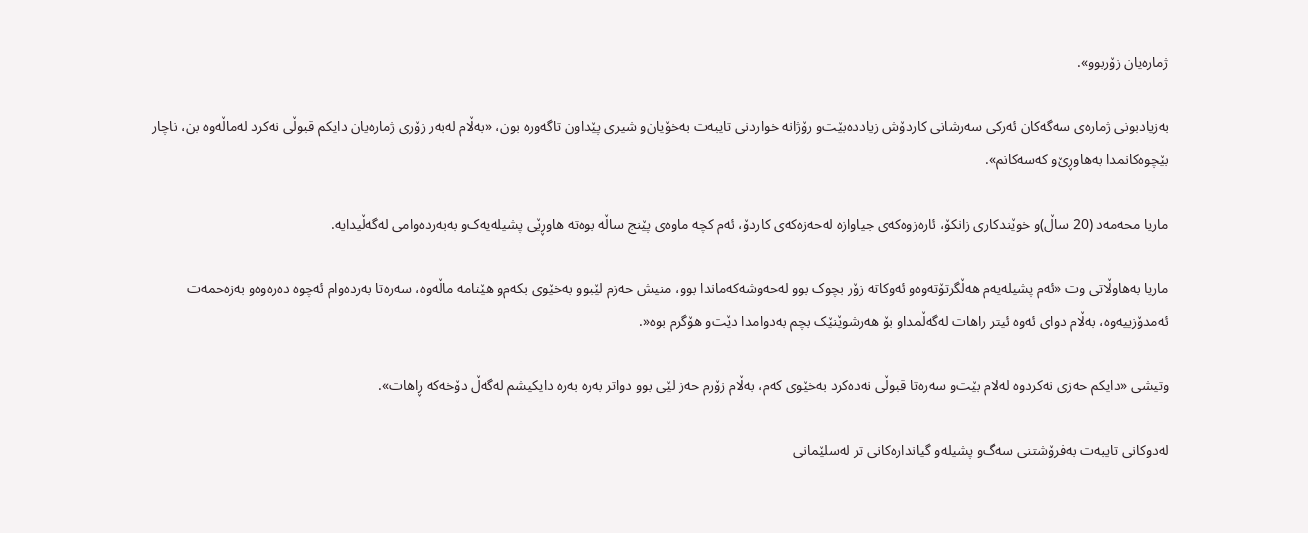ژماره‌یان زۆربوو».

به‌زیادبونى ژماره‌ى سه‌گه‌کان ئه‌رکى سه‌رشانى کاردۆش زیادده‌بێت‌و رۆژانه‌ خواردنى تایبه‌ت به‌خۆیان‌و شیرى پێداون تاگه‌وره‌ بون، «به‌ڵام له‌به‌ر زۆرى ژماره‌یان دایکم قبوڵى نه‌کرد له‌ماڵه‌وه‌ بن، ناچار بێچوه‌کانمدا به‌هاوڕێ‌و که‌سه‌کانم».

ماریا محه‌مه‌د (20 ساڵ)و خوێندکارى زانکۆ، ئاره‌زوه‌که‌ى جیاوازه‌ له‌حه‌زه‌که‌ى کاردۆ، ئه‌م کچه‌ ماوه‌ى پێنج ساڵه‌ بوه‌ته‌ هاوڕێى پشیله‌یه‌ک‌و به‌به‌رده‌وامى له‌گه‌ڵیدایه‌.

ماریا به‌‌هاوڵاتی وت «ئه‌م پشیله‌یه‌م هه‌ڵگرتۆته‌وه‌و ئه‌وکاته‌ زۆر بچوک بوو له‌حه‌وشه‌که‌ماندا بوو، منیش حه‌زم لێبوو به‌خێوى بکه‌م‌و هێنامه‌ ماڵه‌وه‌، سه‌ره‌تا به‌رده‌وام ئه‌چوه‌ ده‌ره‌وه‌و به‌زه‌حمه‌ت ئه‌مدۆزییه‌وه‌، به‌ڵام دواى ئه‌وه‌ ئیتر راهات له‌گه‌ڵمداو بۆ هه‌رشوێنێک بچم به‌دوامدا دێت‌و هۆگرم بوه‌«.

وتیشى «دایکم حه‌زى نه‌کردوه‌ له‌لام بێت‌و سه‌ره‌تا قبوڵى نه‌ده‌کرد به‌خێوى که‌م، به‌ڵام زۆرم حه‌ز لێى بوو دواتر به‌ره‌ به‌ره‌ دایکیشم له‌گه‌ڵ دۆخه‌که‌ ڕاهات».

له‌دوکانى تایبه‌ت به‌فرۆشتنى سه‌گ‌و پشیله‌‌و گیانداره‌کانى تر لەسلێمانى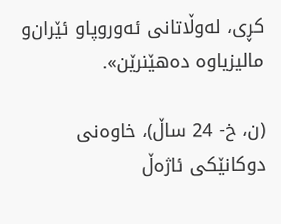کڕی‌، له‌وڵاتانى ئه‌وروپا‌و ئێران‌و مالیزیاوه‌ ده‌هێنرێن».

(ن، خ- 24 ساڵ)، خاوه‌نى دوکانێکى ئاژه‌ڵ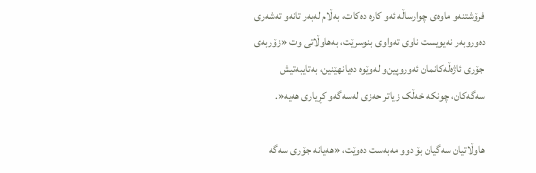فرۆشتنه‌‌و ماوه‌ى چوارساڵه‌ ئه‌و کاره‌ ده‌کات، به‌ڵام له‌به‌ر تانه‌‌و ته‌شه‌رى ده‌وروبه‌ر نه‌یویست ناوى ته‌واوى بنوسرێت، به‌‌هاوڵاتی وت «زۆربه‌ى جۆرى ئاژه‌ڵه‌کانمان ئه‌وروپین‌و له‌وێوه‌ ده‌یانهێنین، به‌تایبه‌تیش سه‌گه‌کان، چونکه‌ خه‌ڵک زیاتر حه‌زى له‌سه‌گه‌و کڕیارى هه‌یه‌«.

هاوڵاتیان سه‌گیان بۆ دوو مه‌به‌ست ده‌وێت، «هه‌یانه‌ جۆرى سه‌گه‌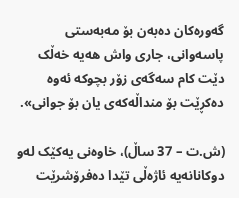گه‌وره‌کان ده‌به‌ن بۆ مه‌به‌ستى پاسه‌وانى، جارى واش هه‌یه‌ خه‌ڵک دێت کام سه‌گه‌ى زۆر بچوکه‌ ئه‌وه‌ ده‌کڕێت بۆ منداڵه‌که‌ى یان بۆ جوانى».

(ش.ت – 37 ساڵ)، خاوه‌نى یه‌کێک له‌و دوکانانه‌یه‌ ئاژه‌ڵى تێدا ده‌فرۆشرێت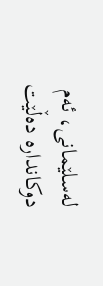له‌سلێمانى، ئه‌م دوکانداره‌ ده‌ڵێت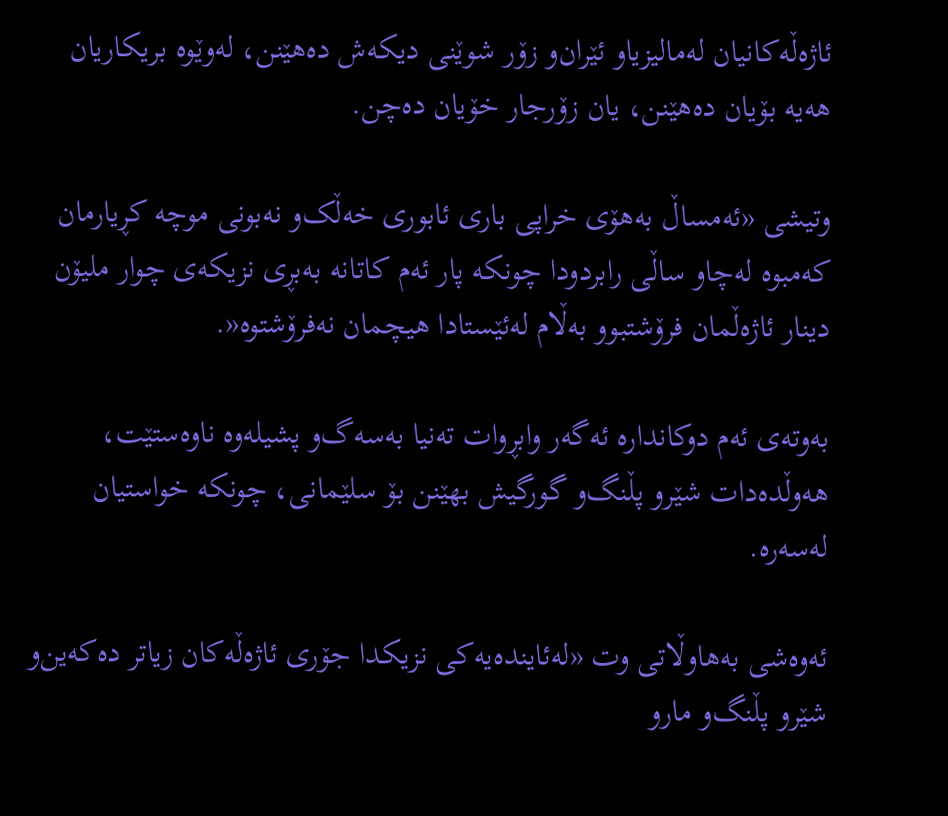ئاژه‌ڵه‌کانیان له‌مالیزیاو ئێران‌و زۆر شوێنى دیکه‌ش ده‌هێنن، له‌وێوه‌ بریکاریان هه‌یه‌ بۆیان ده‌هێنن، یان زۆرجار خۆیان ده‌چن.

وتیشى «ئه‌مساڵ به‌هۆى خراپى بارى ئابورى خه‌ڵک‌و نه‌بونى موچه‌ کڕیارمان که‌مبوه‌ له‌چاو ساڵى رابردودا چونکه‌ پار ئه‌م کاتانه‌ به‌بڕى نزیکه‌ى چوار ملیۆن دینار ئاژه‌ڵمان فرۆشتبوو به‌ڵام له‌ئێستادا هیچمان نه‌فرۆشتوه‌«.

به‌وته‌ى ئه‌م دوکانداره‌ ئه‌گه‌ر وابڕوات ته‌نیا به‌سه‌گ‌و پشیله‌وه‌ ناوه‌ستێت، هه‌وڵده‌دات شێر‌و پڵنگ‌و گورگیش بهێنن بۆ سلێمانى، چونکه‌ خواستیان له‌سه‌ره‌.

ئه‌وه‌شى به‌‌هاوڵاتی وت «له‌ئاینده‌یه‌کى نزیکدا جۆرى ئاژه‌ڵه‌کان زیاتر ده‌که‌ین‌و شێرو پڵنگ‌و مارو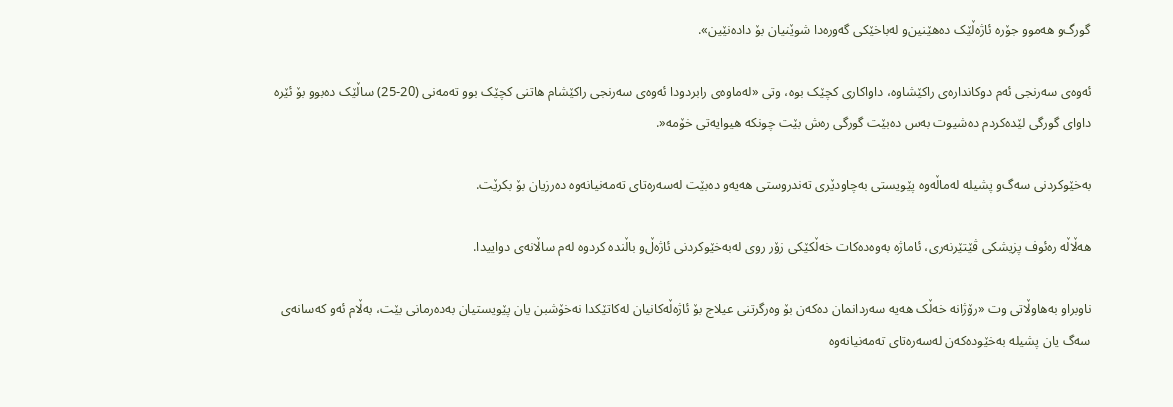گورگ‌و هه‌موو جۆره‌ ئاژه‌ڵێک ده‌هێنین‌و له‌باخێکى گه‌وره‌دا شوێنیان بۆ داده‌نێین».

ئه‌وه‌ى سه‌رنجى ئه‌م دوکانداره‌ى راکێشاوه‌، داواکارى کچێک بوه‌، وتى «له‌ماوه‌ى رابردودا ئه‌وه‌ى سه‌رنجى راکێشام هاتنى کچێک بوو ته‌مه‌نى (20-25) ساڵێک ده‌بوو بۆ ئێره‌ داواى گورگى لێده‌کردم ده‌شیوت به‌س ده‌بێت گورگى ره‌ش بێت چونکه‌ هیوایه‌تى خۆمه‌«.

به‌خێوکردنى سه‌گ‌و پشیله‌ له‌ماڵه‌وه‌ پێویستى به‌چاودێرى ته‌ندروستى هه‌یه‌‌و ده‌بێت له‌سه‌ره‌تاى ته‌مه‌نیانه‌وه‌ ده‌رزیان بۆ بکرێت.

هه‌ڵاڵه‌ ره‌ئوف پزیشکى ڤێتێرنه‌رى، ئاماژه‌ به‌وه‌ده‌کات خه‌ڵکێکى زۆر روى له‌به‌خێوکردنى ئاژه‌ڵ‌و باڵنده‌ کردوه‌ له‌م ساڵانه‌ى دواییدا.

ناوبراو به‌‌هاوڵاتی وت «رۆژانه‌ خه‌ڵک هه‌یه‌ سه‌ردانمان ده‌که‌ن بۆ وه‌رگرتنى عیلاج بۆ ئاژه‌ڵه‌کانیان له‌کاتێکدا نه‌خۆشبن یان پێویستیان به‌ده‌رمانی بێت، به‌ڵام ئه‌و که‌سانه‌ى سه‌گ یان پشیله‌ به‌خێوده‌که‌ن له‌سه‌ره‌تاى ته‌مه‌نیانه‌وه‌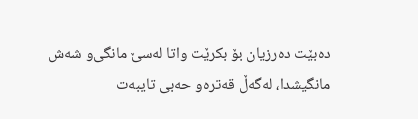ده‌بێت ده‌رزیان بۆ بکرێت واتا له‌سێ مانگى‌و شه‌ش مانگیشدا، له‌گه‌ڵ قه‌تره‌و حه‌بى تایبه‌ت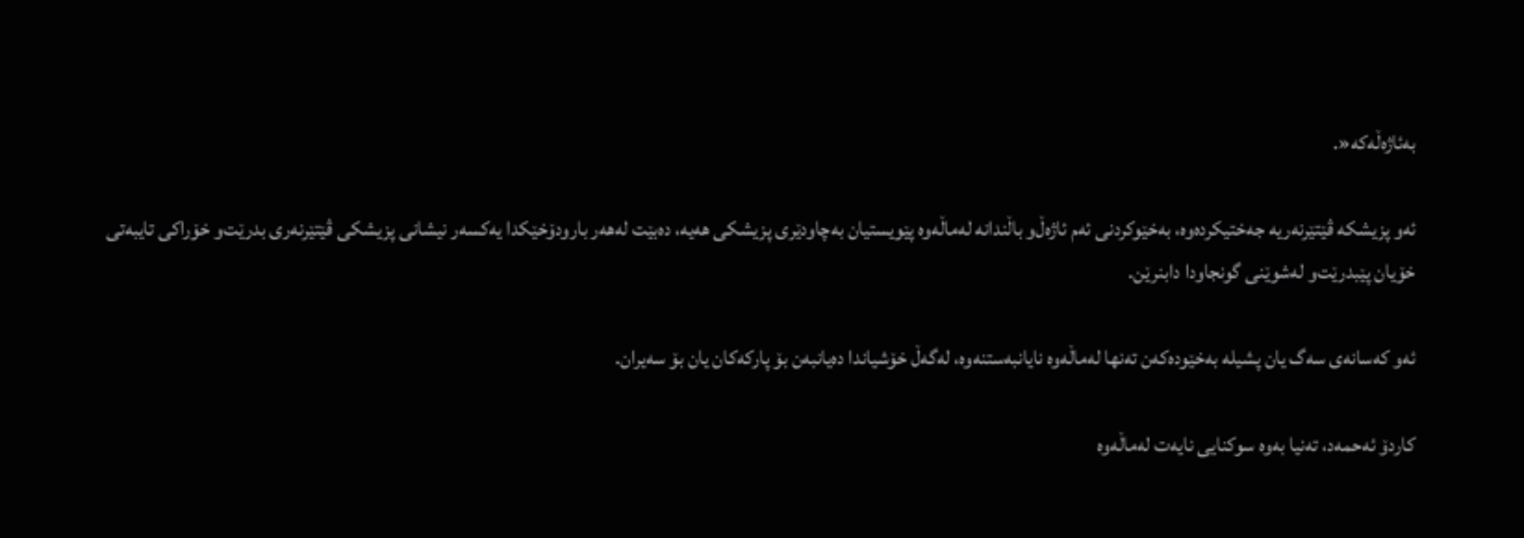به‌ئاژه‌ڵه‌که‌«.

ئه‌و پزیشکه‌ ڤێتێرنه‌ریه‌ جه‌ختیکرده‌وه‌، به‌خێوکردنى ئه‌م ئاژه‌ڵ‌و باڵندانه‌ له‌ماڵه‌وه‌ پێویستیان به‌چاودێرى پزیشکى هه‌یه‌، ده‌بێت له‌هه‌ر بارودۆخێکدا یه‌کسه‌ر نیشانى پزیشکى ڤێتێرنه‌رى بدرێت‌و خۆراکى تایبه‌تى خۆیان پێبدرێت‌و له‌شوێنى گونجاودا دابنرێن.

ئه‌و که‌سانه‌ى سه‌گ یان پشیله‌ به‌خێوده‌که‌ن ته‌نها له‌ماڵه‌وه‌ نایانبه‌ستنه‌وه‌، له‌گه‌ڵ خۆشیاندا ده‌یانبه‌ن بۆ پارکه‌کان یان بۆ سه‌یران.

کاردۆ ئه‌حمه‌د، ته‌نیا به‌وه‌ سوکنایى نایه‌ت له‌ماڵه‌وه‌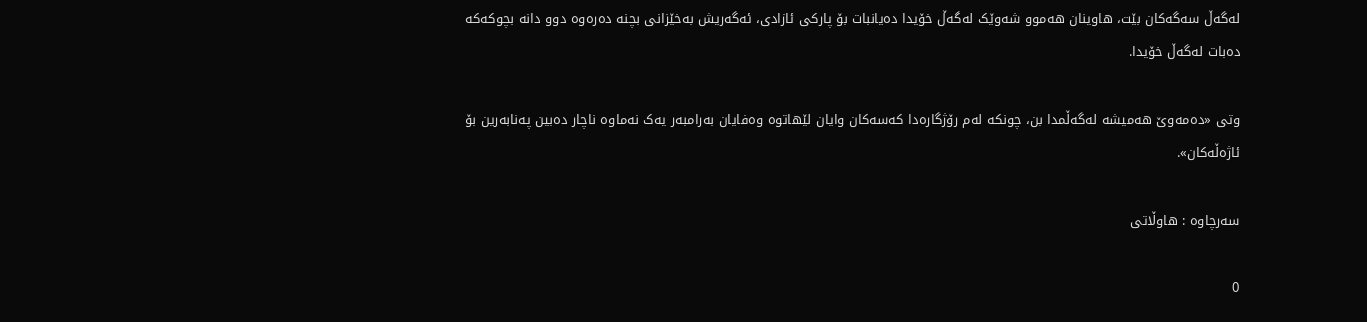له‌گه‌ڵ سه‌گه‌کان بێت، هاوینان هه‌موو شه‌وێک له‌گه‌ڵ خۆیدا ده‌یانبات بۆ پارکى ئازادى، ئه‌گه‌ریش به‌خێزانی بچنه‌ ده‌ره‌وه‌ دوو دانه‌ بچوکه‌که‌ ده‌بات له‌گه‌ڵ خۆیدا.

وتى «ده‌مه‌وێ هه‌میشه‌ له‌گه‌ڵمدا بن، چونکه‌ له‌م رۆژگاره‌دا که‌سه‌کان وایان لێهاتوه‌ وه‌فایان به‌رامبه‌ر یه‌ک نه‌ماوه‌ ناچار ده‌بین په‌نابه‌رین بۆ ئاژه‌ڵه‌کان».

سەرچاوە : هاوڵاتی

0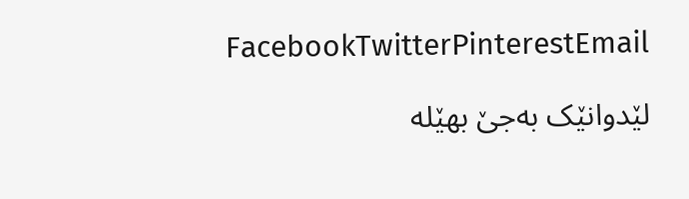FacebookTwitterPinterestEmail

لێدوانێک بەجێ بهێلە